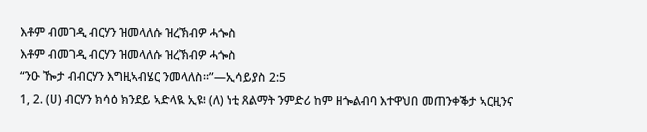እቶም ብመገዲ ብርሃን ዝመላለሱ ዝረኽብዎ ሓጐስ
እቶም ብመገዲ ብርሃን ዝመላለሱ ዝረኽብዎ ሓጐስ
“ንዑ ዀታ ብብርሃን እግዚኣብሄር ንመላለስ።”—ኢሳይያስ 2:5
1, 2. (ሀ) ብርሃን ክሳዕ ክንደይ ኣድላዪ ኢዩ፧ (ለ) ነቲ ጸልማት ንምድሪ ከም ዘጐልብባ እተዋህበ መጠንቀቕታ ኣርዚንና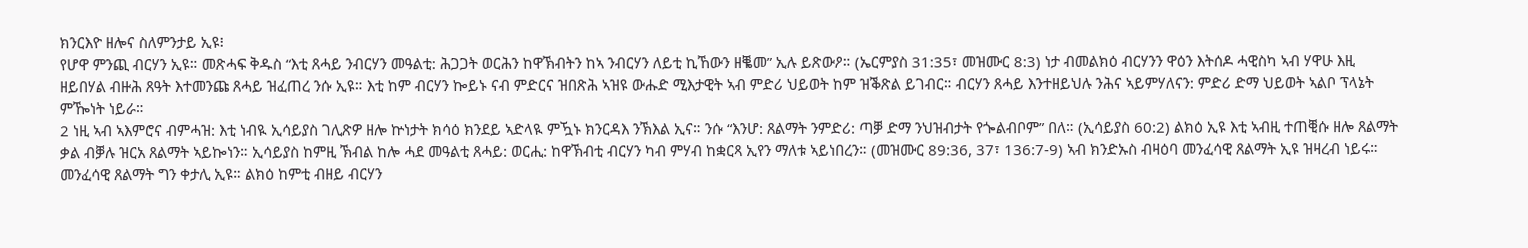ክንርእዮ ዘሎና ስለምንታይ ኢዩ፧
የሆዋ ምንጪ ብርሃን ኢዩ። መጽሓፍ ቅዱስ “እቲ ጸሓይ ንብርሃን መዓልቲ: ሕጋጋት ወርሕን ከዋኽብትን ከኣ ንብርሃን ለይቲ ኪኸውን ዘቘመ” ኢሉ ይጽውዖ። (ኤርምያስ 31:35፣ መዝሙር 8:3) ነታ ብመልክዕ ብርሃንን ዋዕን እትሰዶ ሓዊስካ ኣብ ሃዋሁ እዚ ዘይበሃል ብዙሕ ጸዓት እተመንጩ ጸሓይ ዝፈጠረ ንሱ ኢዩ። እቲ ከም ብርሃን ኰይኑ ናብ ምድርና ዝበጽሕ ኣዝዩ ውሑድ ሚእታዊት ኣብ ምድሪ ህይወት ከም ዝቕጽል ይገብር። ብርሃን ጸሓይ እንተዘይህሉ ንሕና ኣይምሃለናን: ምድሪ ድማ ህይወት ኣልቦ ፕላኔት ምዀነት ነይራ።
2 ነዚ ኣብ ኣእምሮና ብምሓዝ: እቲ ነብዪ ኢሳይያስ ገሊጽዎ ዘሎ ኵነታት ክሳዕ ክንደይ ኣድላዪ ምዃኑ ክንርዳእ ንኽእል ኢና። ንሱ “እንሆ: ጸልማት ንምድሪ: ጣቓ ድማ ንህዝብታት የጐልብቦም” በለ። (ኢሳይያስ 60:2) ልክዕ ኢዩ እቲ ኣብዚ ተጠቒሱ ዘሎ ጸልማት ቃል ብቓሉ ዝርአ ጸልማት ኣይኰነን። ኢሳይያስ ከምዚ ኽብል ከሎ ሓደ መዓልቲ ጸሓይ: ወርሒ: ከዋኽብቲ ብርሃን ካብ ምሃብ ከቋርጻ ኢየን ማለቱ ኣይነበረን። (መዝሙር 89:36, 37፣ 136:7-9) ኣብ ክንድኡስ ብዛዕባ መንፈሳዊ ጸልማት ኢዩ ዝዛረብ ነይሩ። መንፈሳዊ ጸልማት ግን ቀታሊ ኢዩ። ልክዕ ከምቲ ብዘይ ብርሃን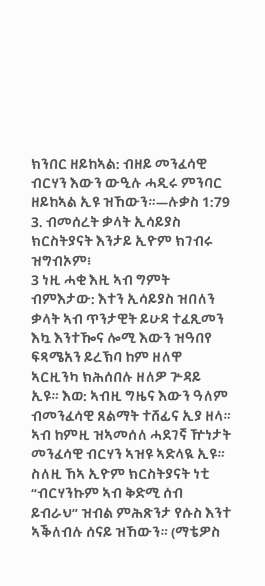ክንበር ዘይከኣል: ብዘይ መንፈሳዊ ብርሃን እውን ውዒሉ ሓዲሩ ምንባር ዘይከኣል ኢዩ ዝኸውን።—ሉቃስ 1:79
3. ብመሰረት ቃላት ኢሳይያስ ክርስትያናት እንታይ ኢዮም ክገብሩ ዝግብኦም፧
3 ነዚ ሓቂ እዚ ኣብ ግምት ብምእታው: እተን ኢሳይያስ ዝበለን ቃላት ኣብ ጥንታዊት ይሁዳ ተፈጺመን እኳ እንተዀና ሎሚ እውን ዝዓበየ ፍጻሜአን ይረኽባ ከም ዘለዋ ኣርዚንካ ክሕሰበሉ ዘለዎ ጕዳይ ኢዩ። እወ: ኣብዚ ግዜና እውን ዓለም ብመንፈሳዊ ጸልማት ተሸፊና ኢያ ዘላ። ኣብ ከምዚ ዝኣመሰለ ሓደገኛ ዅነታት መንፈሳዊ ብርሃን ኣዝዩ ኣድላዪ ኢዩ። ስለዚ ኸኣ ኢዮም ክርስትያናት ነቲ “ብርሃንኩም ኣብ ቅድሚ ሰብ ይብራህ” ዝብል ምሕጽንታ የሱስ እንተ ኣቕለብሉ ሰናይ ዝኸውን። (ማቴዎስ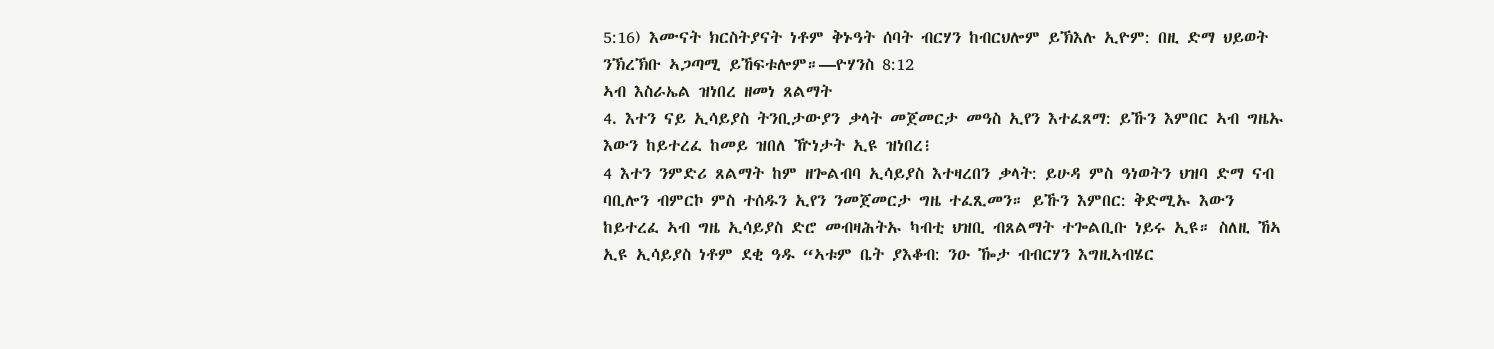5:16) እሙናት ክርስትያናት ነቶም ቅኑዓት ሰባት ብርሃን ከብርህሎም ይኽእሉ ኢዮም: በዚ ድማ ህይወት ንኽረኽቡ ኣጋጣሚ ይኸፍቱሎም።—ዮሃንስ 8:12
ኣብ እስራኤል ዝነበረ ዘመነ ጸልማት
4. እተን ናይ ኢሳይያስ ትንቢታውያን ቃላት መጀመርታ መዓስ ኢየን እተፈጸማ: ይኹን እምበር ኣብ ግዜኡ እውን ከይተረፈ ከመይ ዝበለ ዅነታት ኢዩ ዝነበረ፧
4 እተን ንምድሪ ጸልማት ከም ዘጐልብባ ኢሳይያስ እተዛረበን ቃላት: ይሁዳ ምስ ዓነወትን ህዝባ ድማ ናብ ባቢሎን ብምርኮ ምስ ተሰዱን ኢየን ንመጀመርታ ግዜ ተፈጺመን። ይኹን እምበር: ቅድሚኡ እውን ከይተረፈ ኣብ ግዜ ኢሳይያስ ድሮ መብዛሕትኡ ካብቲ ህዝቢ ብጸልማት ተጐልቢቡ ነይሩ ኢዩ። ስለዚ ኸኣ ኢዩ ኢሳይያስ ነቶም ደቂ ዓዱ “ኣቱም ቤት ያእቆብ: ንዑ ዀታ ብብርሃን እግዚኣብሄር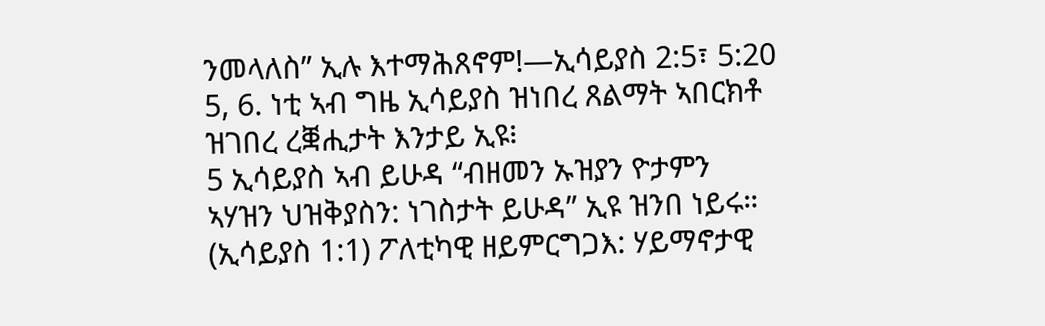ንመላለስ” ኢሉ እተማሕጸኖም!—ኢሳይያስ 2:5፣ 5:20
5, 6. ነቲ ኣብ ግዜ ኢሳይያስ ዝነበረ ጸልማት ኣበርክቶ ዝገበረ ረቛሒታት እንታይ ኢዩ፧
5 ኢሳይያስ ኣብ ይሁዳ “ብዘመን ኡዝያን ዮታምን ኣሃዝን ህዝቅያስን: ነገስታት ይሁዳ” ኢዩ ዝንበ ነይሩ። (ኢሳይያስ 1:1) ፖለቲካዊ ዘይምርግጋእ: ሃይማኖታዊ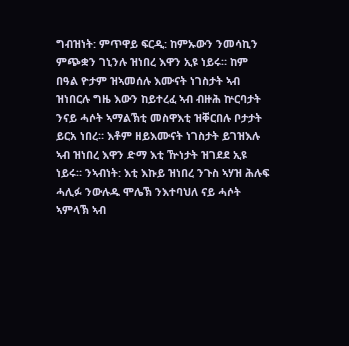ግብዝነት: ምጥዋይ ፍርዲ: ከምኡውን ንመሳኪን ምጭቋን ገኒንሉ ዝነበረ እዋን ኢዩ ነይሩ። ከም በዓል ዮታም ዝኣመሰሉ እሙናት ነገስታት ኣብ ዝነበርሉ ግዜ እውን ከይተረፈ ኣብ ብዙሕ ኵርባታት ንናይ ሓሶት ኣማልኽቲ መስዋእቲ ዝቐርበሉ ቦታታት ይርአ ነበረ። እቶም ዘይእሙናት ነገስታት ይገዝእሉ ኣብ ዝነበረ እዋን ድማ እቲ ዅነታት ዝገደደ ኢዩ ነይሩ። ንኣብነት: እቲ እኩይ ዝነበረ ንጉስ ኣሃዝ ሕሉፍ ሓሊፉ ንውሉዱ ሞሌኽ ንእተባህለ ናይ ሓሶት ኣምላኽ ኣብ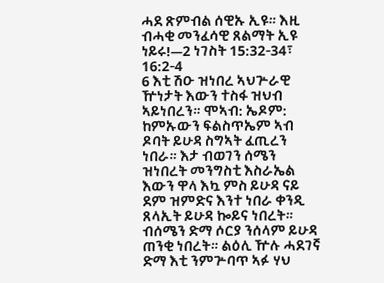ሓደ ጽምብል ሰዊኡ ኢዩ። እዚ ብሓቂ መንፈሳዊ ጸልማት ኢዩ ነይሩ!—2 ነገስት 15:32-34፣ 16:2-4
6 እቲ ሽዑ ዝነበረ ኣህጕራዊ ዅነታት እውን ተስፋ ዝህብ ኣይነበረን። ሞኣብ: ኤዶም: ከምኡውን ፍልስጥኤም ኣብ ዶባት ይሁዳ ስግኣት ፈጢረን ነበራ። እታ ብወገን ሰሜን ዝነበረት መንግስቲ እስራኤል እውን ዋላ እኳ ምስ ይሁዳ ናይ ደም ዝምድና እንተ ነበራ ቀንዲ ጸላኢት ይሁዳ ኰይና ነበረት። ብሰሜን ድማ ሶርያ ንሰላም ይሁዳ ጠንቂ ነበረት። ልዕሊ ዅሉ ሓደገኛ ድማ እቲ ንምጕባጥ ኣፉ ሃህ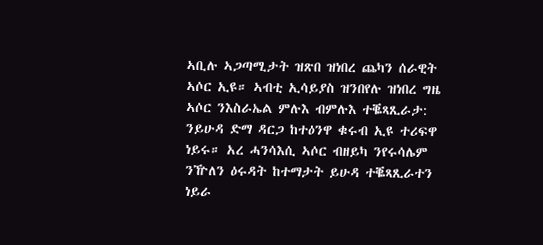ኣቢሉ ኣጋጣሚታት ዝጽበ ዝነበረ ጨካን ሰራዊት ኣሶር ኢዩ። ኣብቲ ኢሳይያስ ዝንበየሉ ዝነበረ ግዜ ኣሶር ንእስራኤል ምሉእ ብምሉእ ተቘጻጺራታ: ንይሁዳ ድማ ዳርጋ ከተዕንዋ ቁሩብ ኢዩ ተሪፍዋ ነይሩ። አረ ሓንሳእሲ ኣሶር ብዘይካ ንየሩሳሌም ንዅለን ዕሩዳት ከተማታት ይሁዳ ተቘጻጺራተን ነይራ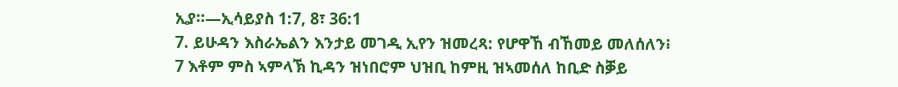ኢያ።—ኢሳይያስ 1:7, 8፣ 36:1
7. ይሁዳን እስራኤልን እንታይ መገዲ ኢየን ዝመረጻ: የሆዋኸ ብኸመይ መለሰለን፧
7 እቶም ምስ ኣምላኽ ኪዳን ዝነበሮም ህዝቢ ከምዚ ዝኣመሰለ ከቢድ ስቓይ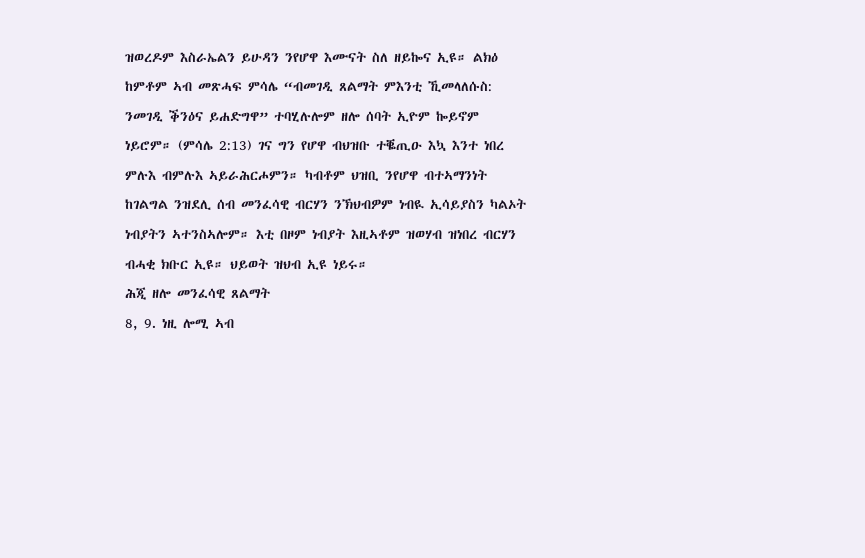ዝወረዶም እስራኤልን ይሁዳን ንየሆዋ እሙናት ስለ ዘይኰና ኢዩ። ልክዕ ከምቶም ኣብ መጽሓፍ ምሳሌ “ብመገዲ ጸልማት ምእንቲ ኺመላለሱስ: ንመገዲ ቕንዕና ይሐድግዋ” ተባሂሉሎም ዘሎ ሰባት ኢዮም ኰይኖም ነይሮም። (ምሳሌ 2:13) ገና ግን የሆዋ ብህዝቡ ተቘጢዑ እኳ እንተ ነበረ ምሉእ ብምሉእ ኣይራሕርሖምን። ካብቶም ህዝቢ ንየሆዋ ብተኣማንነት ከገልግል ንዝደሊ ሰብ መንፈሳዊ ብርሃን ንኽህብዎም ነብዪ ኢሳይያስን ካልኦት ነብያትን ኣተንስኣሎም። እቲ በዞም ነብያት እዚኣቶም ዝወሃብ ዝነበረ ብርሃን ብሓቂ ክቡር ኢዩ። ህይወት ዝህብ ኢዩ ነይሩ።
ሕጂ ዘሎ መንፈሳዊ ጸልማት
8, 9. ነዚ ሎሚ ኣብ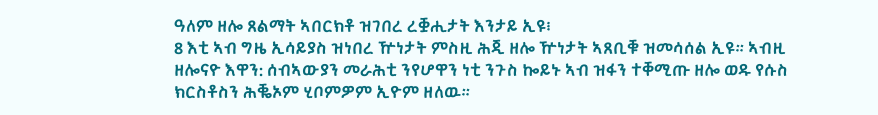ዓለም ዘሎ ጸልማት ኣበርክቶ ዝገበረ ረቛሒታት እንታይ ኢዩ፧
8 እቲ ኣብ ግዜ ኢሳይያስ ዝነበረ ዅነታት ምስዚ ሕጂ ዘሎ ዅነታት ኣጸቢቑ ዝመሳሰል ኢዩ። ኣብዚ ዘሎናዮ እዋን: ሰብኣውያን መራሕቲ ንየሆዋን ነቲ ንጉስ ኰይኑ ኣብ ዝፋን ተቐሚጡ ዘሎ ወዱ የሱስ ክርስቶስን ሕቘኦም ሂቦምዎም ኢዮም ዘለዉ።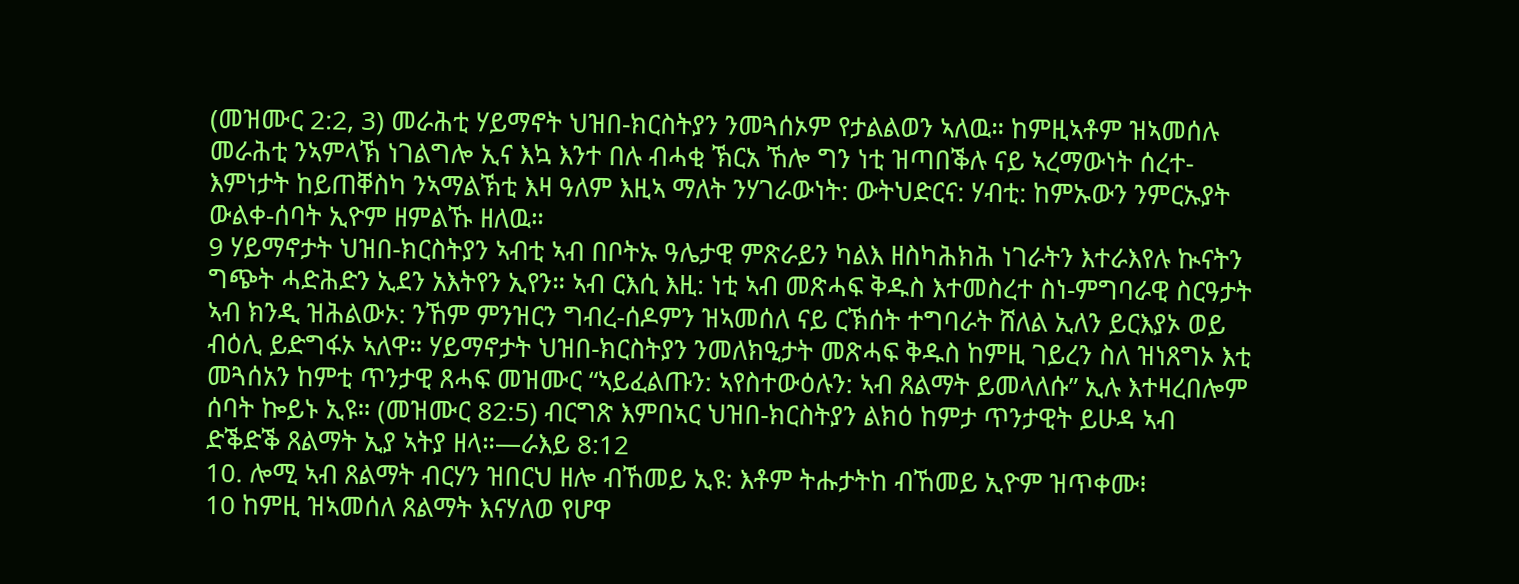(መዝሙር 2:2, 3) መራሕቲ ሃይማኖት ህዝበ-ክርስትያን ንመጓሰኦም የታልልወን ኣለዉ። ከምዚኣቶም ዝኣመሰሉ መራሕቲ ንኣምላኽ ነገልግሎ ኢና እኳ እንተ በሉ ብሓቂ ኽርአ ኸሎ ግን ነቲ ዝጣበቕሉ ናይ ኣረማውነት ሰረተ-እምነታት ከይጠቐስካ ንኣማልኽቲ እዛ ዓለም እዚኣ ማለት ንሃገራውነት: ውትህድርና: ሃብቲ: ከምኡውን ንምርኡያት ውልቀ-ሰባት ኢዮም ዘምልኹ ዘለዉ።
9 ሃይማኖታት ህዝበ-ክርስትያን ኣብቲ ኣብ በቦትኡ ዓሌታዊ ምጽራይን ካልእ ዘስካሕክሕ ነገራትን እተራእየሉ ኲናትን ግጭት ሓድሕድን ኢደን አእትየን ኢየን። ኣብ ርእሲ እዚ: ነቲ ኣብ መጽሓፍ ቅዱስ እተመስረተ ስነ-ምግባራዊ ስርዓታት ኣብ ክንዲ ዝሕልውኦ: ንኸም ምንዝርን ግብረ-ሰዶምን ዝኣመሰለ ናይ ርኽሰት ተግባራት ሸለል ኢለን ይርእያኦ ወይ ብዕሊ ይድግፋኦ ኣለዋ። ሃይማኖታት ህዝበ-ክርስትያን ንመለክዒታት መጽሓፍ ቅዱስ ከምዚ ገይረን ስለ ዝነጸግኦ እቲ መጓሰአን ከምቲ ጥንታዊ ጸሓፍ መዝሙር “ኣይፈልጡን: ኣየስተውዕሉን: ኣብ ጸልማት ይመላለሱ” ኢሉ እተዛረበሎም ሰባት ኰይኑ ኢዩ። (መዝሙር 82:5) ብርግጽ እምበኣር ህዝበ-ክርስትያን ልክዕ ከምታ ጥንታዊት ይሁዳ ኣብ ድቕድቕ ጸልማት ኢያ ኣትያ ዘላ።—ራእይ 8:12
10. ሎሚ ኣብ ጸልማት ብርሃን ዝበርህ ዘሎ ብኸመይ ኢዩ: እቶም ትሑታትከ ብኸመይ ኢዮም ዝጥቀሙ፧
10 ከምዚ ዝኣመሰለ ጸልማት እናሃለወ የሆዋ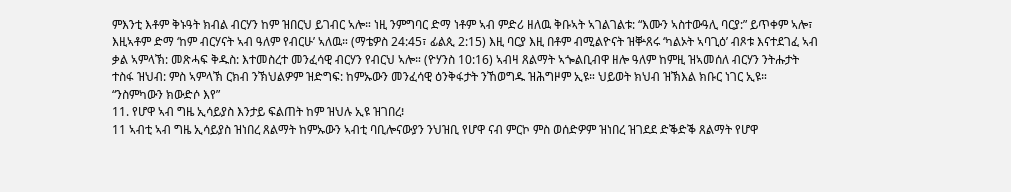ምእንቲ እቶም ቅኑዓት ክብል ብርሃን ከም ዝበርህ ይገብር ኣሎ። ነዚ ንምግባር ድማ ነቶም ኣብ ምድሪ ዘለዉ ቅቡኣት ኣገልገልቱ: “እሙን ኣስተውዓሊ ባርያ:” ይጥቀም ኣሎ፣ እዚኣቶም ድማ ‘ከም ብርሃናት ኣብ ዓለም የብርሁ’ ኣለዉ። (ማቴዎስ 24:45፣ ፊልጲ 2:15) እዚ ባርያ እዚ በቶም ብሚልዮናት ዝቝጸሩ ‘ካልኦት ኣባጊዕ’ ብጾቱ እናተደገፈ ኣብ ቃል ኣምላኽ: መጽሓፍ ቅዱስ: እተመስረተ መንፈሳዊ ብርሃን የብርህ ኣሎ። (ዮሃንስ 10:16) ኣብዛ ጸልማት ኣጐልቢብዋ ዘሎ ዓለም ከምዚ ዝኣመሰለ ብርሃን ንትሑታት ተስፋ ዝህብ: ምስ ኣምላኽ ርክብ ንኽህልዎም ዝድግፍ: ከምኡውን መንፈሳዊ ዕንቅፋታት ንኸወግዱ ዝሕግዞም ኢዩ። ህይወት ክህብ ዝኽእል ክቡር ነገር ኢዩ።
“ንስምካውን ክውድሶ እየ”
11. የሆዋ ኣብ ግዜ ኢሳይያስ እንታይ ፍልጠት ከም ዝህሉ ኢዩ ዝገበረ፧
11 ኣብቲ ኣብ ግዜ ኢሳይያስ ዝነበረ ጸልማት ከምኡውን ኣብቲ ባቢሎናውያን ንህዝቢ የሆዋ ናብ ምርኮ ምስ ወሰድዎም ዝነበረ ዝገደደ ድቕድቕ ጸልማት የሆዋ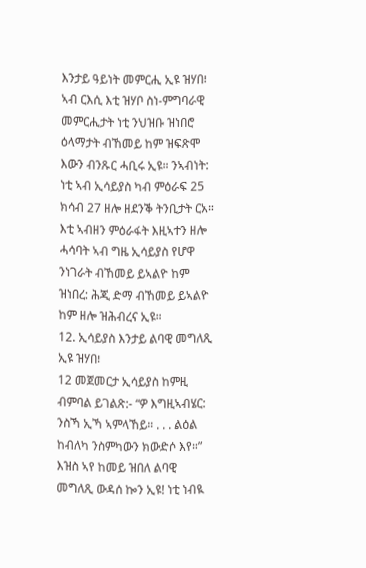እንታይ ዓይነት መምርሒ ኢዩ ዝሃበ፧ ኣብ ርእሲ እቲ ዝሃቦ ስነ-ምግባራዊ መምርሒታት ነቲ ንህዝቡ ዝነበሮ ዕላማታት ብኸመይ ከም ዝፍጽሞ እውን ብንጹር ሓቢሩ ኢዩ። ንኣብነት: ነቲ ኣብ ኢሳይያስ ካብ ምዕራፍ 25 ክሳብ 27 ዘሎ ዘደንቕ ትንቢታት ርአ። እቲ ኣብዘን ምዕራፋት እዚኣተን ዘሎ ሓሳባት ኣብ ግዜ ኢሳይያስ የሆዋ ንነገራት ብኸመይ ይኣልዮ ከም ዝነበረ: ሕጂ ድማ ብኸመይ ይኣልዮ ከም ዘሎ ዝሕብረና ኢዩ።
12. ኢሳይያስ እንታይ ልባዊ መግለጺ ኢዩ ዝሃበ፧
12 መጀመርታ ኢሳይያስ ከምዚ ብምባል ይገልጽ:- “ዎ እግዚኣብሄር: ንስኻ ኢኻ ኣምላኸይ። . . . ልዕል ከብለካ ንስምካውን ክውድሶ እየ።” እዝስ ኣየ ከመይ ዝበለ ልባዊ መግለጺ ውዳሰ ኰን ኢዩ! ነቲ ነብዪ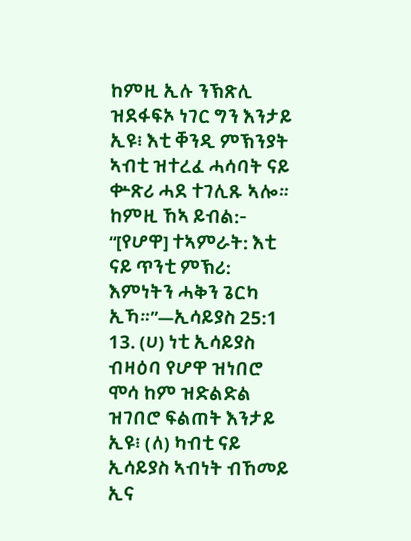ከምዚ ኢሉ ንኽጽሊ ዝደፋፍኦ ነገር ግን እንታይ ኢዩ፧ እቲ ቐንዲ ምኽንያት ኣብቲ ዝተረፈ ሓሳባት ናይ ቍጽሪ ሓደ ተገሊጹ ኣሎ። ከምዚ ኸኣ ይብል:- “[የሆዋ] ተኣምራት: እቲ ናይ ጥንቲ ምኽሪ: እምነትን ሓቅን ጌርካ ኢኻ።”—ኢሳይያስ 25:1
13. (ሀ) ነቲ ኢሳይያስ ብዛዕባ የሆዋ ዝነበሮ ሞሳ ከም ዝድልድል ዝገበሮ ፍልጠት እንታይ ኢዩ፧ (ለ) ካብቲ ናይ ኢሳይያስ ኣብነት ብኸመይ ኢና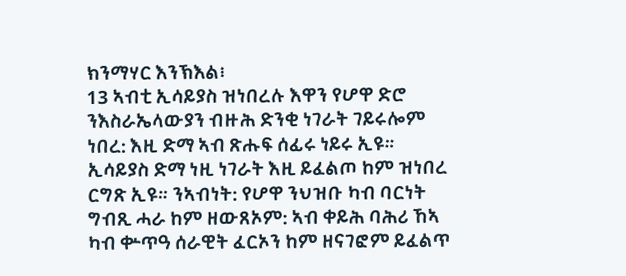ክንማሃር እንኽእል፧
13 ኣብቲ ኢሳይያስ ዝነበረሉ እዋን የሆዋ ድሮ ንእስራኤላውያን ብዙሕ ድንቂ ነገራት ገይሩሎም ነበረ: እዚ ድማ ኣብ ጽሑፍ ሰፊሩ ነይሩ ኢዩ። ኢሳይያስ ድማ ነዚ ነገራት እዚ ይፈልጦ ከም ዝነበረ ርግጽ ኢዩ። ንኣብነት: የሆዋ ንህዝቡ ካብ ባርነት ግብጺ ሓራ ከም ዘውጸኦም: ኣብ ቀይሕ ባሕሪ ኸኣ ካብ ቍጥዓ ሰራዊት ፈርኦን ከም ዘናገፎም ይፈልጥ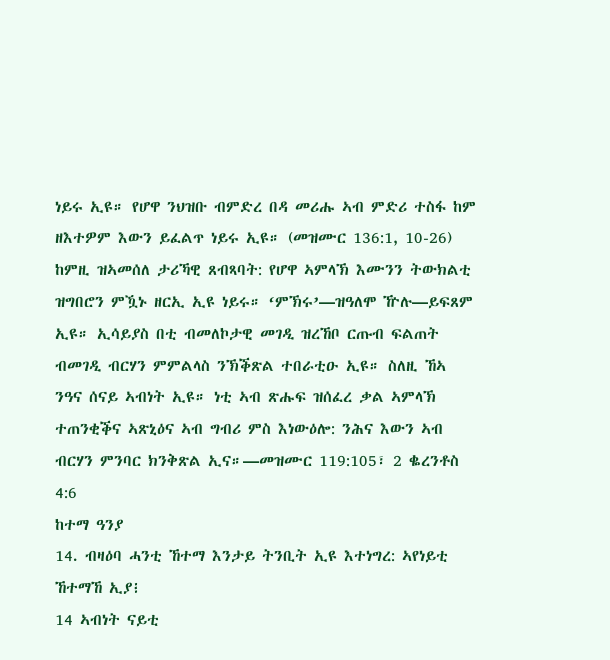ነይሩ ኢዩ። የሆዋ ንህዝቡ ብምድረ በዳ መሪሑ ኣብ ምድሪ ተስፋ ከም ዘእተዎም እውን ይፈልጥ ነይሩ ኢዩ። (መዝሙር 136:1, 10-26) ከምዚ ዝኣመሰለ ታሪኻዊ ጸብጻባት: የሆዋ ኣምላኽ እሙንን ትውክልቲ ዝግበሮን ምዃኑ ዘርኢ ኢዩ ነይሩ። ‘ምኽሩ’—ዝዓለሞ ዅሉ—ይፍጸም ኢዩ። ኢሳይያስ በቲ ብመለኮታዊ መገዲ ዝረኸቦ ርጡብ ፍልጠት ብመገዲ ብርሃን ምምልላስ ንኽቕጽል ተበራቲዑ ኢዩ። ስለዚ ኸኣ ንዓና ሰናይ ኣብነት ኢዩ። ነቲ ኣብ ጽሑፍ ዝሰፈረ ቃል ኣምላኽ ተጠንቂቕና ኣጽኒዕና ኣብ ግብሪ ምስ እነውዕሎ: ንሕና እውን ኣብ ብርሃን ምንባር ክንቅጽል ኢና።—መዝሙር 119:105፣ 2 ቈረንቶስ 4:6
ከተማ ዓንያ
14. ብዛዕባ ሓንቲ ኸተማ እንታይ ትንቢት ኢዩ እተነግረ: ኣየነይቲ ኸተማኸ ኢያ፧
14 ኣብነት ናይቲ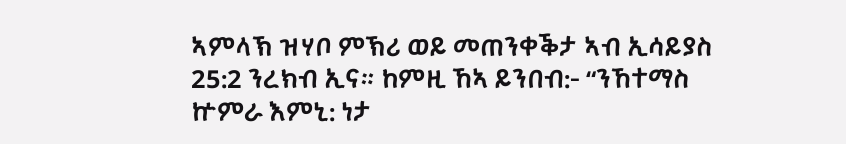ኣምላኽ ዝሃቦ ምኽሪ ወይ መጠንቀቕታ ኣብ ኢሳይያስ 25:2 ንረክብ ኢና። ከምዚ ኸኣ ይንበብ:- “ንኸተማስ ኵምራ እምኒ: ነታ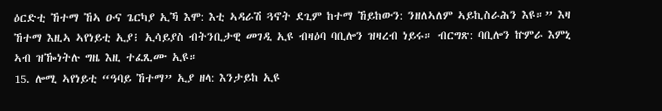ዕርድቲ ኸተማ ኸኣ ዑና ጌርካያ ኢኻ እሞ: እቲ ኣዳራሽ ጓኖት ደጊም ከተማ ኸይከውን: ንዘለኣለም ኣይኪስራሕን እዩ።” እዛ ኸተማ እዚኣ ኣየነይቲ ኢያ፧ ኢሳይያስ ብትንቢታዊ መገዲ ኢዩ ብዛዕባ ባቢሎን ዝዛረብ ነይሩ። ብርግጽ: ባቢሎን ኵምራ እምኒ ኣብ ዝዀነትሉ ግዜ እዚ ተፈጺሙ ኢዩ።
15. ሎሚ ኣየነይቲ “ዓባይ ኸተማ” ኢያ ዘላ: እንታይከ ኢዩ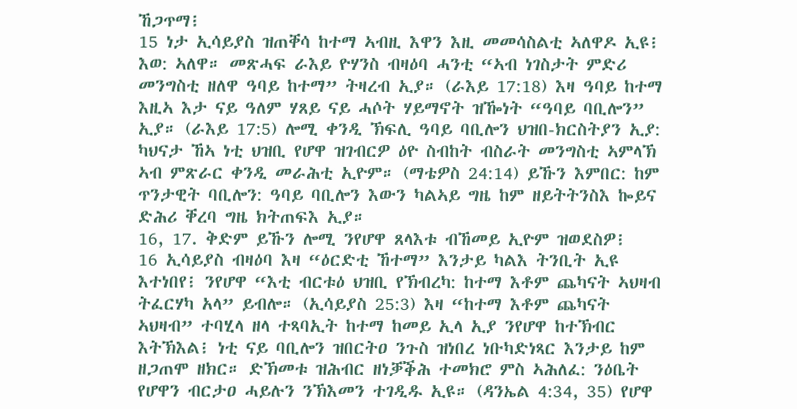ኸጋጥማ፧
15 ነታ ኢሳይያስ ዝጠቐሳ ከተማ ኣብዚ እዋን እዚ መመሳስልቲ ኣለዋዶ ኢዩ፧ እወ: ኣለዋ። መጽሓፍ ራእይ ዮሃንስ ብዛዕባ ሓንቲ “ኣብ ነገስታት ምድሪ መንግስቲ ዘለዋ ዓባይ ከተማ” ትዛረብ ኢያ። (ራእይ 17:18) እዛ ዓባይ ከተማ እዚኣ እታ ናይ ዓለም ሃጸይ ናይ ሓሶት ሃይማኖት ዝዀነት “ዓባይ ባቢሎን” ኢያ። (ራእይ 17:5) ሎሚ ቀንዲ ኽፍሊ ዓባይ ባቢሎን ህዝበ-ክርስትያን ኢያ: ካህናታ ኸኣ ነቲ ህዝቢ የሆዋ ዝገብርዎ ዕዮ ስብከት ብስራት መንግስቲ ኣምላኽ ኣብ ምጽራር ቀንዲ መራሕቲ ኢዮም። (ማቴዎስ 24:14) ይኹን እምበር: ከም ጥንታዊት ባቢሎን: ዓባይ ባቢሎን እውን ካልኣይ ግዜ ከም ዘይትትንስእ ኰይና ድሕሪ ቐረባ ግዜ ክትጠፍእ ኢያ።
16, 17. ቅድም ይኹን ሎሚ ንየሆዋ ጸላእቱ ብኸመይ ኢዮም ዝወደስዎ፧
16 ኢሳይያስ ብዛዕባ እዛ “ዕርድቲ ኸተማ” እንታይ ካልእ ትንቢት ኢዩ እተነበየ፧ ንየሆዋ “እቲ ብርቱዕ ህዝቢ የኽብረካ: ከተማ እቶም ጨካናት ኣህዛብ ትፈርሃካ አላ” ይብሎ። (ኢሳይያስ 25:3) እዛ “ከተማ እቶም ጨካናት ኣህዛብ” ተባሂላ ዘላ ተጻባኢት ከተማ ከመይ ኢላ ኢያ ንየሆዋ ከተኽብር እትኽእል፧ ነቲ ናይ ባቢሎን ዝበርትዐ ንጉስ ዝነበረ ነቡካድነጻር እንታይ ከም ዘጋጠሞ ዘክር። ድኽመቱ ዝሕብር ዘነቓቕሕ ተመክሮ ምስ ኣሕለፈ: ንዕቤት የሆዋን ብርታዐ ሓይሉን ንኽእመን ተገዲዱ ኢዩ። (ዳንኤል 4:34, 35) የሆዋ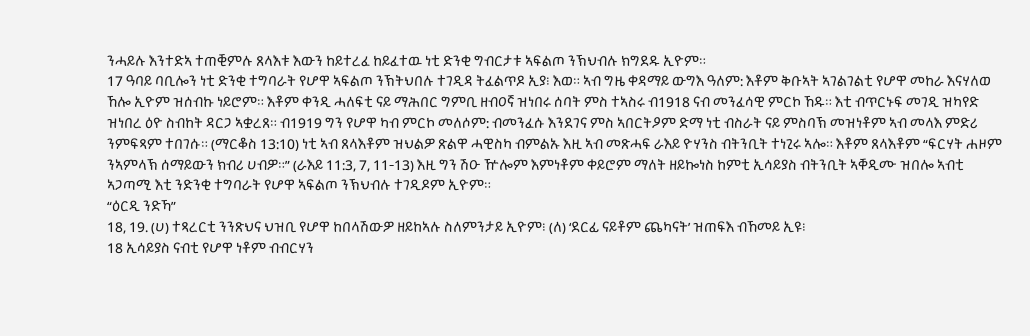ንሓይሉ እንተድኣ ተጠቒምሉ ጸላእቱ እውን ከይተረፈ ከይፈተዉ ነቲ ድንቂ ግብርታቱ ኣፍልጦ ንኽህብሉ ክግደዱ ኢዮም።
17 ዓባይ ባቢሎን ነቲ ድንቂ ተግባራት የሆዋ ኣፍልጦ ንኽትህበሉ ተገዲዳ ትፈልጥዶ ኢያ፧ እወ። ኣብ ግዜ ቀዳማይ ውግእ ዓለም: እቶም ቅቡኣት ኣገልገልቲ የሆዋ መከራ እናሃለወ ኸሎ ኢዮም ዝሰብኩ ነይሮም። እቶም ቀንዲ ሓለፍቲ ናይ ማሕበር ግምቢ ዘብዐኛ ዝነበሩ ሰባት ምስ ተኣስሩ ብ1918 ናብ መንፈሳዊ ምርኮ ኸዱ። እቲ ብጥርኑፍ መገዲ ዝካየድ ዝነበረ ዕዮ ስብከት ዳርጋ ኣቋረጸ። ብ1919 ግን የሆዋ ካብ ምርኮ መለሶም: ብመንፈሱ እንደገና ምስ ኣበርትዖም ድማ ነቲ ብስራት ናይ ምስባኽ መዝነቶም ኣብ መላእ ምድሪ ንምፍጻም ተበገሱ። (ማርቆስ 13:10) ነቲ ኣብ ጸላእቶም ዝህልዎ ጽልዋ ሓዊስካ ብምልኡ እዚ ኣብ መጽሓፍ ራእይ ዮሃንስ ብትንቢት ተነጊሩ ኣሎ። እቶም ጸላእቶም “ፍርሃት ሐዞም ንኣምላኽ ሰማይውን ክብሪ ሀብዎ።” (ራእይ 11:3, 7, 11-13) እዚ ግን ሽዑ ዅሎም እምነቶም ቀይሮም ማለት ዘይኰነስ ከምቲ ኢሳይያስ ብትንቢት ኣቐዲሙ ዝበሎ ኣብቲ ኣጋጣሚ እቲ ንድንቂ ተግባራት የሆዋ ኣፍልጦ ንኽህብሉ ተገዲዶም ኢዮም።
“ዕርዲ ንድኻ”
18, 19. (ሀ) ተጻረርቲ ንንጽህና ህዝቢ የሆዋ ከበላሽውዎ ዘይከኣሉ ስለምንታይ ኢዮም፧ (ለ) ‘ደርፊ ናይቶም ጨካናት’ ዝጠፍእ ብኸመይ ኢዩ፧
18 ኢሳይያስ ናብቲ የሆዋ ነቶም ብብርሃን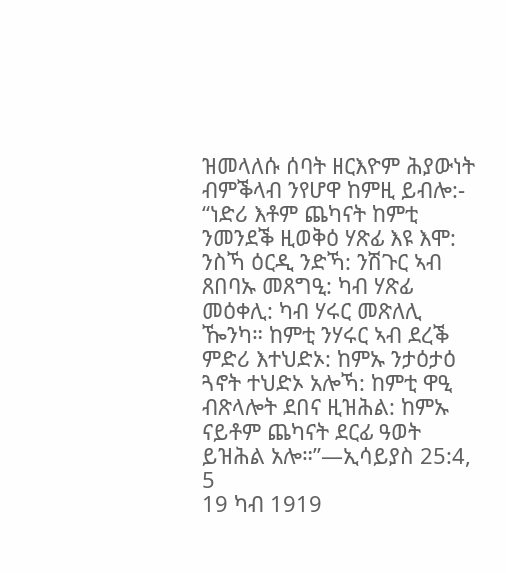ዝመላለሱ ሰባት ዘርእዮም ሕያውነት ብምቕላብ ንየሆዋ ከምዚ ይብሎ:- “ነድሪ እቶም ጨካናት ከምቲ ንመንደቕ ዚወቅዕ ሃጽፊ እዩ እሞ: ንስኻ ዕርዲ ንድኻ: ንሽጉር ኣብ ጸበባኡ መጸግዒ: ካብ ሃጽፊ መዕቀሊ: ካብ ሃሩር መጽለሊ ዀንካ። ከምቲ ንሃሩር ኣብ ደረቕ ምድሪ እተህድኦ: ከምኡ ንታዕታዕ ጓኖት ተህድኦ አሎኻ: ከምቲ ዋዒ ብጽላሎት ደበና ዚዝሕል: ከምኡ ናይቶም ጨካናት ደርፊ ዓወት ይዝሕል አሎ።”—ኢሳይያስ 25:4, 5
19 ካብ 1919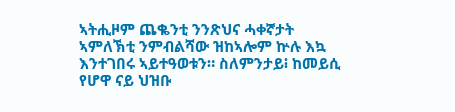ኣትሒዞም ጨቈንቲ ንንጽህና ሓቀኛታት ኣምለኽቲ ንምብልሻው ዝከኣሎም ኵሉ እኳ እንተገበሩ ኣይተዓወቱን። ስለምንታይ፧ ከመይሲ የሆዋ ናይ ህዝቡ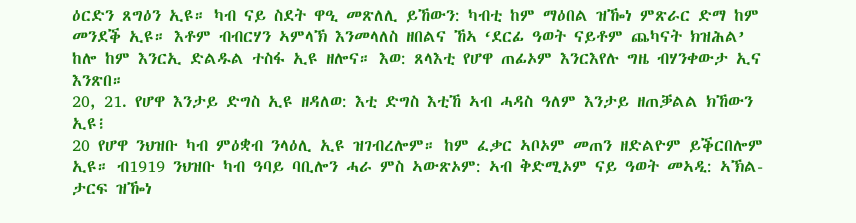ዕርድን ጸግዕን ኢዩ። ካብ ናይ ስደት ዋዒ መጽለሊ ይኸውን: ካብቲ ከም ማዕበል ዝዀነ ምጽራር ድማ ከም መንደቕ ኢዩ። እቶም ብብርሃን ኣምላኽ እንመላለስ ዘበልና ኸኣ ‘ደርፊ ዓወት ናይቶም ጨካናት ክዝሕል’ ከሎ ከም እንርኢ ድልዱል ተስፋ ኢዩ ዘሎና። እወ: ጸላእቲ የሆዋ ጠፊኦም እንርእየሉ ግዜ ብሃንቀውታ ኢና እንጽበ።
20, 21. የሆዋ እንታይ ድግስ ኢዩ ዘዳለወ: እቲ ድግስ እቲኸ ኣብ ሓዳስ ዓለም እንታይ ዘጠቓልል ክኸውን ኢዩ፧
20 የሆዋ ንህዝቡ ካብ ምዕቋብ ንላዕሊ ኢዩ ዝገብረሎም። ከም ፈቃር ኣቦኦም መጠን ዘድልዮም ይቕርበሎም ኢዩ። ብ1919 ንህዝቡ ካብ ዓባይ ባቢሎን ሓራ ምስ ኣውጽኦም: ኣብ ቅድሚኦም ናይ ዓወት መኣዲ: ኣኽል-ታርፍ ዝዀነ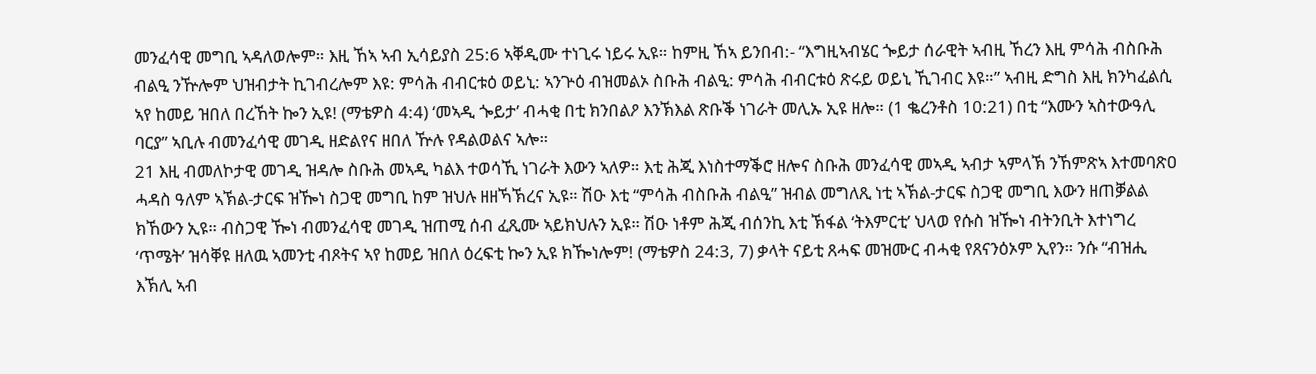መንፈሳዊ መግቢ ኣዳለወሎም። እዚ ኸኣ ኣብ ኢሳይያስ 25:6 ኣቐዲሙ ተነጊሩ ነይሩ ኢዩ። ከምዚ ኸኣ ይንበብ:- “እግዚኣብሄር ጐይታ ሰራዊት ኣብዚ ኸረን እዚ ምሳሕ ብስቡሕ ብልዒ ንዅሎም ህዝብታት ኪገብረሎም እዩ: ምሳሕ ብብርቱዕ ወይኒ: ኣንጕዕ ብዝመልኦ ስቡሕ ብልዒ: ምሳሕ ብብርቱዕ ጽሩይ ወይኒ ኺገብር እዩ።” ኣብዚ ድግስ እዚ ክንካፈልሲ ኣየ ከመይ ዝበለ በረኸት ኰን ኢዩ! (ማቴዎስ 4:4) ‘መኣዲ ጐይታ’ ብሓቂ በቲ ክንበልዖ እንኽእል ጽቡቕ ነገራት መሊኡ ኢዩ ዘሎ። (1 ቈረንቶስ 10:21) በቲ “እሙን ኣስተውዓሊ ባርያ” ኣቢሉ ብመንፈሳዊ መገዲ ዘድልየና ዘበለ ዅሉ የዳልወልና ኣሎ።
21 እዚ ብመለኮታዊ መገዲ ዝዳሎ ስቡሕ መኣዲ ካልእ ተወሳኺ ነገራት እውን ኣለዎ። እቲ ሕጂ እነስተማቕሮ ዘሎና ስቡሕ መንፈሳዊ መኣዲ ኣብታ ኣምላኽ ንኸምጽኣ እተመባጽዐ ሓዳስ ዓለም ኣኽል-ታርፍ ዝዀነ ስጋዊ መግቢ ከም ዝህሉ ዘዘኻኽረና ኢዩ። ሽዑ እቲ “ምሳሕ ብስቡሕ ብልዒ” ዝብል መግለጺ ነቲ ኣኽል-ታርፍ ስጋዊ መግቢ እውን ዘጠቓልል ክኸውን ኢዩ። ብስጋዊ ዀነ ብመንፈሳዊ መገዲ ዝጠሚ ሰብ ፈጺሙ ኣይክህሉን ኢዩ። ሽዑ ነቶም ሕጂ ብሰንኪ እቲ ኽፋል ‘ትእምርቲ’ ህላወ የሱስ ዝዀነ ብትንቢት እተነግረ ‘ጥሜት’ ዝሳቐዩ ዘለዉ ኣመንቲ ብጾትና ኣየ ከመይ ዝበለ ዕረፍቲ ኰን ኢዩ ክዀነሎም! (ማቴዎስ 24:3, 7) ቃላት ናይቲ ጸሓፍ መዝሙር ብሓቂ የጸናንዕኦም ኢየን። ንሱ “ብዝሒ እኽሊ ኣብ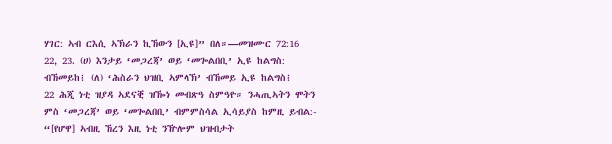ሃገር: ኣብ ርእሲ ኣኽራን ኪኸውን [ኢዩ]” በለ።—መዝሙር 72:16
22, 23. (ሀ) እንታይ ‘መጋረጃ’ ወይ ‘መጐልበቢ’ ኢዩ ከልግስ: ብኸመይከ፧ (ለ) ‘ሕስራን ህዝቢ ኣምላኽ’ ብኸመይ ኢዩ ከልግስ፧
22 ሕጂ ነቲ ዝያዳ ኣደናቒ ዝዀነ መብጽዓ ስምዓዮ። ንሓጢኣትን ሞትን ምስ ‘መጋረጃ’ ወይ ‘መጐልበቢ’ ብምምስሳል ኢሳይያስ ከምዚ ይብል:- “[የሆዋ] ኣብዚ ኸረን እዚ ነቲ ንዅሎም ህዝብታት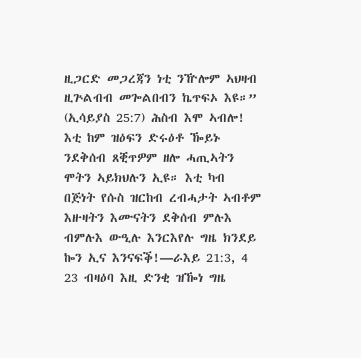ዚጋርድ መጋረጃን ነቲ ንዅሎም ኣህዛብ ዚጕልብብ መጐልበብን ኬጥፍኦ እዩ።” (ኢሳይያስ 25:7) ሕስብ እሞ ኣብሎ! እቲ ከም ዝዕፍን ድሩዕቶ ዀይኑ ንደቅሰብ ጸቒጥዎም ዘሎ ሓጢኣትን ሞትን ኣይክህሉን ኢዩ። እቲ ካብ በጅነት የሱስ ዝርከብ ረብሓታት ኣብቶም እዙዛትን እሙናትን ደቅሰብ ምሉእ ብምሉእ ውዒሉ እንርእየሉ ግዜ ክንደይ ኰን ኢና እንናፍቕ!—ራእይ 21:3, 4
23 ብዛዕባ እዚ ድንቂ ዝዀነ ግዜ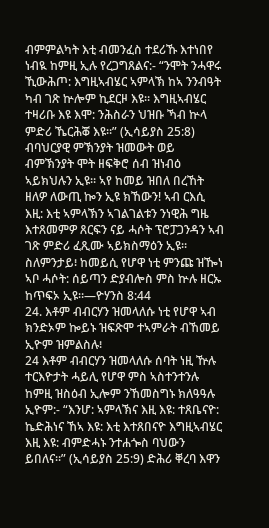ብምምልካት እቲ ብመንፈስ ተደሪኹ እተነበየ ነብዪ ከምዚ ኢሉ የረጋግጸልና:- “ንሞት ንሓዋሩ ኺውሕጦ: እግዚኣብሄር ኣምላኽ ከኣ ንንብዓት ካብ ገጽ ኵሎም ኪደርዞ እዩ። እግዚኣብሄር ተዛሪቡ እዩ እሞ: ንሕስራን ህዝቡ ኻብ ኵላ ምድሪ ኼርሕቖ እዩ።” (ኢሳይያስ 25:8) ብባህርያዊ ምኽንያት ዝመውት ወይ ብምኽንያት ሞት ዘፍቅሮ ሰብ ዝነብዕ ኣይክህሉን ኢዩ። ኣየ ከመይ ዝበለ በረኸት ዘለዎ ለውጢ ኰን ኢዩ ክኸውን! ኣብ ርእሲ እዚ: እቲ ኣምላኽን ኣገልገልቱን ንነዊሕ ግዜ እተጸመምዎ ጸርፍን ናይ ሓሶት ፕሮፓጋንዳን ኣብ ገጽ ምድሪ ፈጺሙ ኣይክስማዕን ኢዩ። ስለምንታይ፧ ከመይሲ የሆዋ ነቲ ምንጩ ዝዀነ ኣቦ ሓሶት: ሰይጣን ድያብሎስ ምስ ኵሉ ዘርኡ ከጥፍኦ ኢዩ።—ዮሃንስ 8:44
24. እቶም ብብርሃን ዝመላለሱ ነቲ የሆዋ ኣብ ክንድኦም ኰይኑ ዝፍጽሞ ተኣምራት ብኸመይ ኢዮም ዝምልስሉ፧
24 እቶም ብብርሃን ዝመላለሱ ሰባት ነዚ ዅሉ ተርእዮታት ሓይሊ የሆዋ ምስ ኣስተንተንሉ ከምዚ ዝስዕብ ኢሎም ንኸመስግኑ ክለዓዓሉ ኢዮም:- “እንሆ: ኣምላኽና እዚ እዩ: ተጸቤናዮ: ኬድሕነና ኸኣ እዩ: እቲ እተጸበናዮ እግዚኣብሄር እዚ እዩ: ብምድሓኑ ንተሐጐስ ባህውን ይበለና።” (ኢሳይያስ 25:9) ድሕሪ ቐረባ እዋን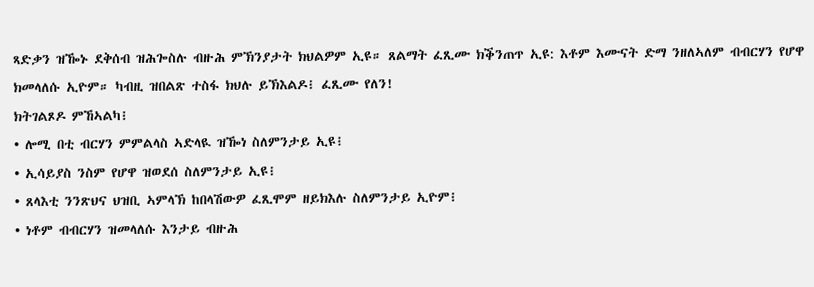ጻድቃን ዝዀኑ ደቅሰብ ዝሕጐስሉ ብዙሕ ምኽንያታት ክህልዎም ኢዩ። ጸልማት ፈጺሙ ክቕንጠጥ ኢዩ: እቶም እሙናት ድማ ንዘለኣለም ብብርሃን የሆዋ ክመላለሱ ኢዮም። ካብዚ ዝበልጽ ተስፋ ክህሉ ይኽእልዶ፧ ፈጺሙ የለን!
ክትገልጾዶ ምኸኣልካ፧
• ሎሚ በቲ ብርሃን ምምልላስ ኣድላዪ ዝዀነ ስለምንታይ ኢዩ፧
• ኢሳይያስ ንስም የሆዋ ዝወደሰ ስለምንታይ ኢዩ፧
• ጸላእቲ ንንጽህና ህዝቢ ኣምላኽ ከበላሽውዎ ፈጺሞም ዘይክእሉ ስለምንታይ ኢዮም፧
• ነቶም ብብርሃን ዝመላለሱ እንታይ ብዙሕ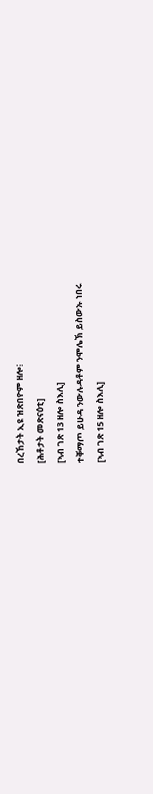በረኸታት ኢዩ ዝጽበዮም ዘሎ፧
[ሕቶታት መጽናዕቲ]
[ኣብ ገጽ 13 ዘሎ ስእሊ]
ተቐማጦ ይሁዳ ንውሉዳቶም ንሞሌኽ ይስውኡ ነበሩ
[ኣብ ገጽ 15 ዘሎ ስእሊ]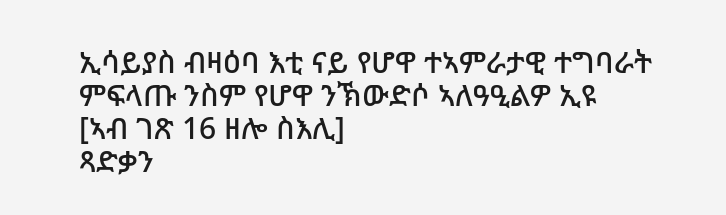ኢሳይያስ ብዛዕባ እቲ ናይ የሆዋ ተኣምራታዊ ተግባራት ምፍላጡ ንስም የሆዋ ንኽውድሶ ኣለዓዒልዎ ኢዩ
[ኣብ ገጽ 16 ዘሎ ስእሊ]
ጻድቃን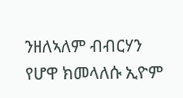ንዘለኣለም ብብርሃን የሆዋ ክመላለሱ ኢዮም